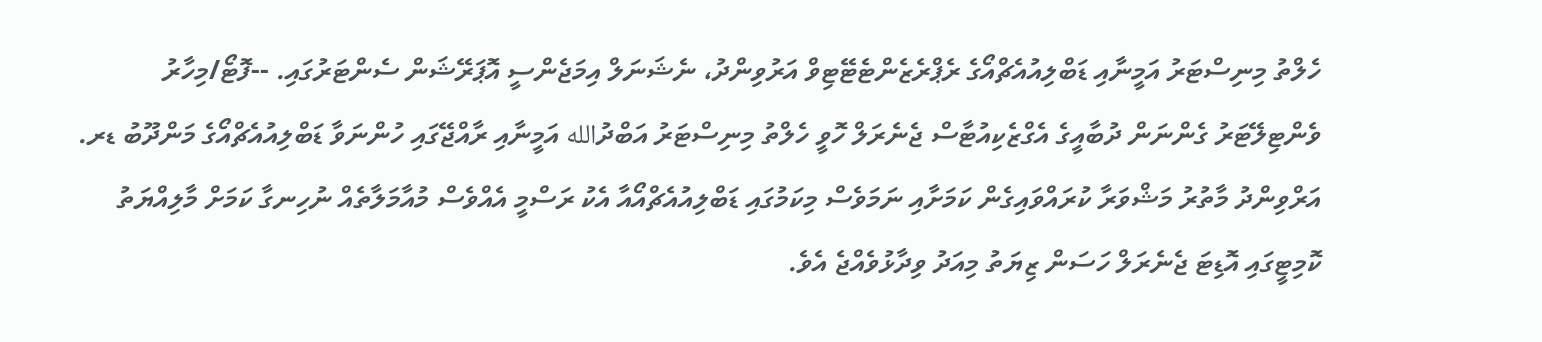ހެލްތު މިނިސްޓަރު އަމީނާއި ޑަބްލިއުއެޗްއޯގެ ރެޕްރެޒެންޓެޓޭޓިވް އަރުވިންދު، ނެޝަނަލް އިމަޖެންސީ އޮޕަރޭޝަން ސެންޓަރުގައި. --ފޮޓޯ/މިހާރު
ވެންޓިލޭޓަރު ގެންނަން ދުބާއީގެ އެގްޒެކިއުޓާސް ޖެނެރަލް ހޮވީ ހެލްތު މިނިސްޓަރު އަބްދުالله އަމީނާއި ރާއްޖޭގައި ހުންނަވާ ޑަބްލިއުއެޗްއޯގެ މަންދޫބު ޑރ. އަރްވިންދު މާތުރު މަޝްވަރާ ކުރައްވައިގެން ކަމަށާއި ނަމަވެސް މިކަމުގައި ޑަބްލިއުއެޗްއޯއާ އެކު ރަސްމީ އެއްވެސް މުއާމަލާތެއް ނުހިނގާ ކަމަށް މާލިއްޔަތު ކޮމިޓީގައި އޮޑިޓަ ޖެނެރަލް ހަސަން ޒިޔަތު މިއަދު ވިދާޅުވެއްޖެ އެވެ.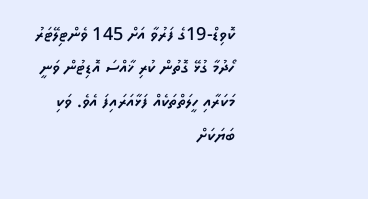ކޮވިޑް-19ގެ ފަރުވާ އަށް 145 ވެންޓިލޭޓަރު ހޯދުމާ ގުޅޭ ގޮތުން ކުރި ޚާއްސަ އޮޑިޓުން ވަނީ މަކަރާއި ހީލަތްތަކެއް ފަޅާއަރައިފަ އެވެ. ވަކި ބަޔަކަށް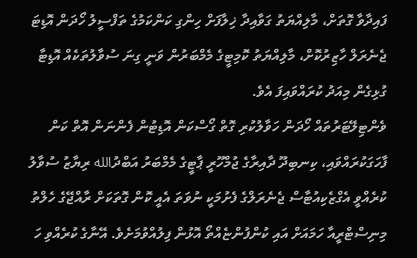ފައިދާވާ ގޮތަށް، މާލިއްޔަތު ގަވާއިދާ ޚިލާފަށް ހިންގި ކަންކަމުގެ ތަފްސީލު ހޯދަން އޮޑިޓަ ޖެނެރަލް ހާޒިރުކޮށް، މާލިއްޔަތު ކޮމިޓީގެ މެމްބަރުން ވަނީ ގިނަ ސުވާލުތަކެއް އޮޑިޓާ ގުޅިގެން މިއަދު ކުރައްވައިފަ އެވެ.
ވެންޓިލޭޓަރުތައް ހޯދަން ހަވާލުކުރި ގޮތް ގޯސްކަން އޮޑިޓުން ފެންނަން އޮތް ކަން ފާހަގަކުރައްވައި، ކިނބިދޫ ދާއިރާގެ ޖުމްހޫރީ ޕާޓީގެ މެމްބަރު އަބްދުالله ރިޔާޒު ސުވާލު ކުރެއްވީ އެގްޒެކިއުޓާސް ޖެނެރަލްގެ ފެށުމަކީ ނުވަތަ އެއީ ކޮން ގޮތަކަށް ރާއްޖޭގެ ހެލްތު މިނިސްޓްރީއާ ހަމައަށް އައި ކުންފުންޏެއްތޯ އޮޅުން ފިލުއްވުމަށެވެ. އޭނާގެ ކުރެއްވި ހަ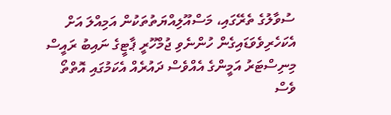ސުވާލުގެ ތެރޭގައި، މަސްއޫލިއްޔަތުތަކުން އަމިއްލަ އަށް އެކަހެރިވެވަޑައިގެން ހުންނެވި ޖުމްހޫރީ ޕާޓީގެ ނައިބު ރައީސް މިނިސްޓަރު އަމީންގެ އެއްވެސް ދައުރެއް އެކަމުގައި އޮތްތޯ ވެސް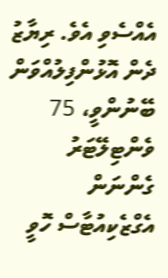އެއްސެވި އެވެ. ރިޔާޒު ދެން އޮޅުންފިލުއްވަން ބޭނުންވީ، 75 ވެންޓިލޭޓަރު ގެންނަން އެގްޒެކިއުޓާސް ހޮވީ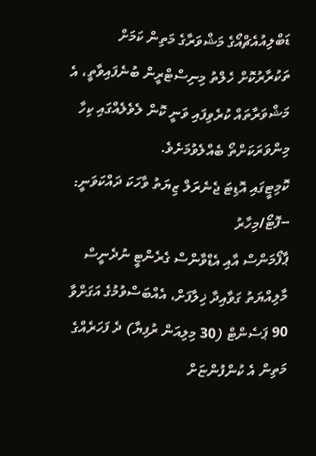ޑަބްލިއުއެޗްއޯގެ މަޝްވަރާގެ މަތިން ކަމަށް ތަކުރާރުކޮށް ހެލްތު މިނިސްޓްރީން ބުނެފައިވާތީ، އެ މަޝްވަރާތައް ކުރެވިފައި ވަނީ ކޮން ލެވެލެއްގައި ކިހާ މިންވަރަކަށްތޯ ބެއްލެވުމަށެވެ.
ކޮމިޓީގައި އޮޑިޓަ ޖެނެރަލް ޒިޔަތު ވާހަކަ ދައްކަވަނީ: --ފޮޓޯ/މިހާރު
ޕާފޯމަންސް އާއި އެޑްވާންސް ގެރެންޓީ ނުދެނީސް މާލިއްޔަތު ގަވާއިދާ ޚިލާފަށް، އެއްބަސްވުމުގެ އަގަށްވާ 90 ޕަސެންޓް (30 މިލިއަން ރުފިޔާ) ދެ ފަހަރެއްގެ މަތިން އެ ކުންފުންޏަށް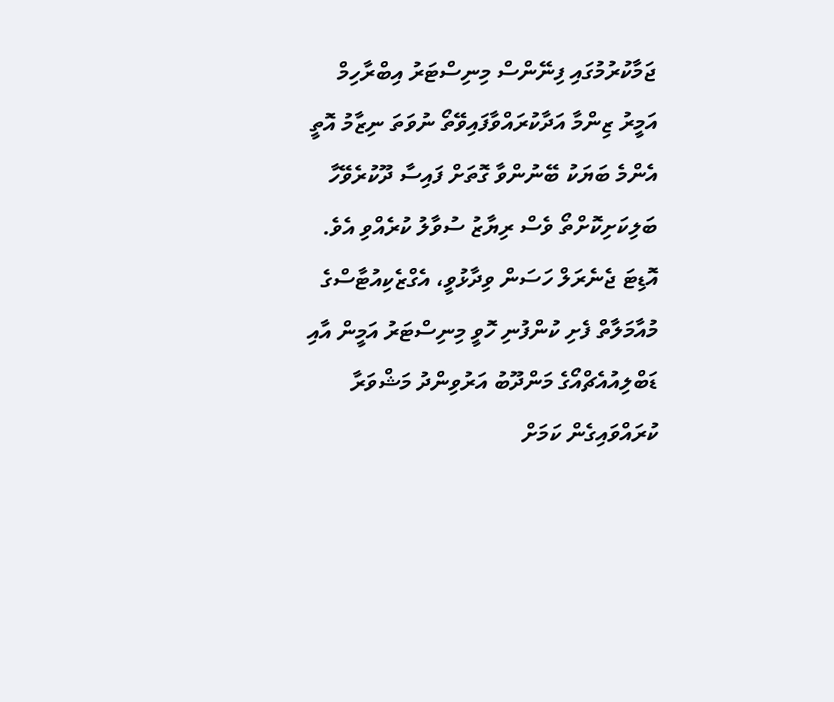ޖަމާކުރުމުގައި ފިނޭންސް މިނިސްޓަރު އިބްރާހިމް އަމީރު ޒިންމާ އަދާކުރައްވާފައިވޭތޯ ނުވަތަ ނިޒާމު އޮތީ އެންމެ ބަޔަކު ބޭނުންވާ ގޮތަށް ފައިސާ ދޫކުރެވޭހާ ބަލިކަށިކޮށްތޯ ވެސް ރިޔާޒު ސުވާލު ކުރެއްވި އެވެ.
އޮޑިޓަ ޖެނެރަލް ހަސަން ވިދާޅުވީ، އެގްޒެކިއުޓާސްގެ މުއާމަލާތް ފެށި ކުންފުނި ހޮވީ މިނިސްޓަރު އަމީން އާއި ޑަބްލިއުއެޗްއޯގެ މަންދޫބު އަރުވިންދު މަޝްވަރާ ކުރައްވައިގެން ކަމަށް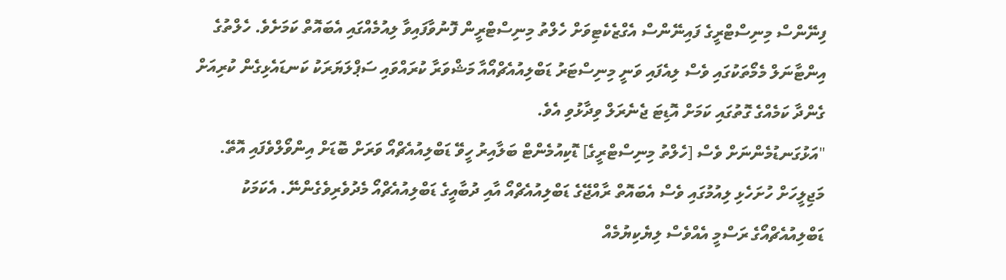ފިނޭންސް މިނިސްޓްރީގެ ފައިނޭންސް އެގްޒެކެޓިވަށް ހެލްތު މިނިސްޓްރީން ފޮނުވާފައިވާ ލިއުމެއްގައި އެބައޮތް ކަމަށެވެ. ހެލްތުގެ އިންޓާނަލް މެމޯތަކުގައި ވެސް ލިއެފައި ވަނީ މިނިސްޓަރު ޑަބްލިއުއެޗްއޯއާ މަޝްވަރާ ކުރައްވައި ސަޕްލަޔަރަކު ކަނޑައެޅިގެން ކުރިއަށް ގެންދާ ކަމެއްގެ ގޮތުގައި ކަމަށް އޮޑިޓަ ޖެނެރަލް ވިދާޅުވި އެވެ.
"އަޅުގަނޑުމެންނަށް ވެސް [ހެލްތު މިނިސްޓްރީގެ] ޑޮކިއުމެންޓް ބަލާއިރު ހީވޭ ޑަބްލިއުއެޗްއޯ ވަރަށް ބޮޑަށް އިންވޯލްވެފައި އޮތޭ. މަޖިލީހަށް ހުށަހެޅި ލިއުމުގައި ވެސް އެބައޮތް ރާއްޖޭގެ ޑަބްލިއުއެޗްއޯ އާއި ދުބާއީގެ ޑަބްލިއުއެޗްއޯ މެދުވެރިވެގެންނޭ. އެކަމަކު ޑަބްލިއުއެޗްއޯގެ ރަސްމީ އެއްވެސް ލިޔެކިޔުމެއް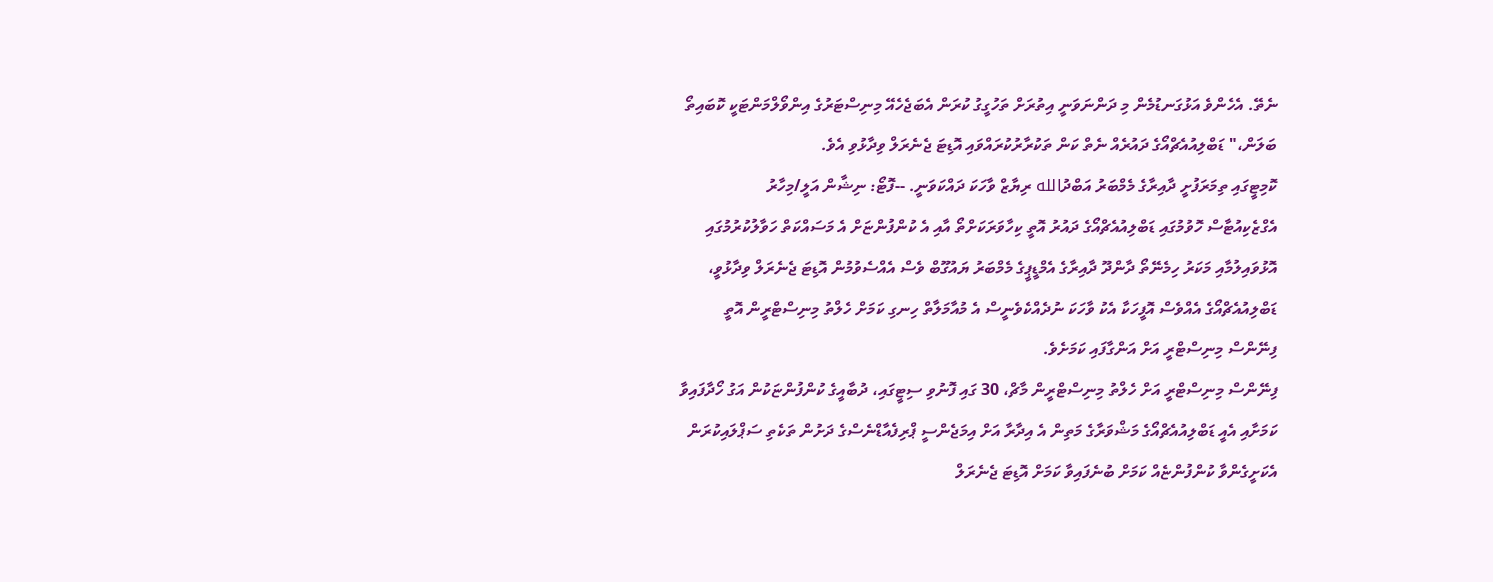ނެތޭ. އެހެންވެ އަޅުގަނޑުމެން މި ދަންނަވަނީ އިތުރަށް ތަހުގީގު ކުރަން އެބަޖެހެއޭ މިނިސްޓަރުގެ އިންވޯލްމަންޓަކީ ކޮބައިތޯ ބަލަން،" ޑަބްލިއުއެޗްއޯގެ ދައުރެއް ނެތް ކަން ތަކުރާރުކުރައްވައި އޮޑިޓަ ޖެނެރަލް ވިދާޅުވި އެވެ.
ކޮމިޓީގައި ތިމަރަފުށީ ދާއިރާގެ މެމްބަރު އަބްދުالله ރިޔާޒް ވާހަކަ ދައްކަވަނީ. --ފޮޓޯ: ނިޝާން އަލީ/މިހާރު
އެގްޒެކިއުޓާސް ހޮވުމުގައި ޑަބްލިއުއެޗްއޯގެ ދައުރު އޮތީ ކިހާވަރަކަށްތޯ އާއި އެ ކުންފުންޏަށް އެ މަސައްކަތް ހަވާލުކުރުމުގައި އޮޅުވައިލުމާއި މަކަރު ހިމެނޭތޯ ދާންދޫ ދާއިރާގެ އެމްޑީޕީގެ މެމްބަރު ޔައުގޫބް ވެސް އެއްސެވުމުން އޮޑިޓަ ޖެނެރަލް ވިދާޅުވީ، ޑަބްލިއުއެޗްއޯގެ އެއްވެސް އޮފީހަކާ އެކު ވާހަކަ ނުދެއްކެވެނީސް އެ މުއާމަލާތް ހިނގި ކަމަށް ހެލްތު މިނިސްޓްރީން އޮތީ ފިނޭންސް މިނިސްޓްރީ އަށް އަންގާފައި ކަމަށެވެ.
ފިނޭންސް މިނިސްޓްރީ އަށް ހެލްތު މިނިސްޓްރީން މާޗް، 30 ގައި ފޮނުވި ސިޓީގައި، ދުބާއީގެ ކުންފުންޏަކުން އަގު ހޯދާފައިވާ ކަމަށާއި އެއީ ޑަބްލިއުއެޗްއޯގެ މަޝްވަރާގެ މަތިން އެ އިދާރާ އަށް އިމަޖެންސީ ޕްރިފެއާޑްނެސްގެ ދަށުން ތަކެތި ސަޕްލައިކުރަން އެކަށީގެންވާ ކުންފުންޏެއް ކަމަށް ބުނެފައިވާ ކަމަށް އޮޑިޓަ ޖެނެރަލް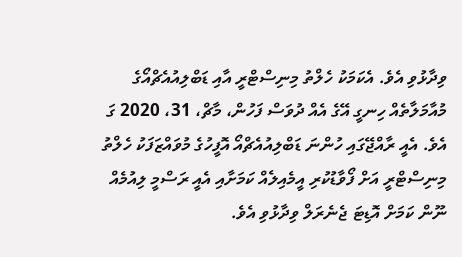ވިދާޅުވި އެވެ. އެކަމަކު ހެލްތު މިނިސްޓްރީ އާއި ޑަބްލިއުއެޗްއޯގެ މުއާމަލާތެއް ހިނގީ އޭގެ އެއް ދުވަސް ފަހުން، މާޗް، 31، 2020 ގަ އެވެ. އެއީ ރާއްޖޭގައި ހުންނަ ޑަބްލިއުއެޗްއޯ އޮފީހުގެ މުވައްޒަފަކު ހެލްތު މިނިސްޓްރީ އަށް ފޯވާޑުކުރި އީމެއިލެއް ކަމަށާއި އެއީ ރަސްމީ ލިއުމެއް ނޫން ކަމަށް އޮޑިޓަ ޖެނެރަލް ވިދާޅުވި އެވެ.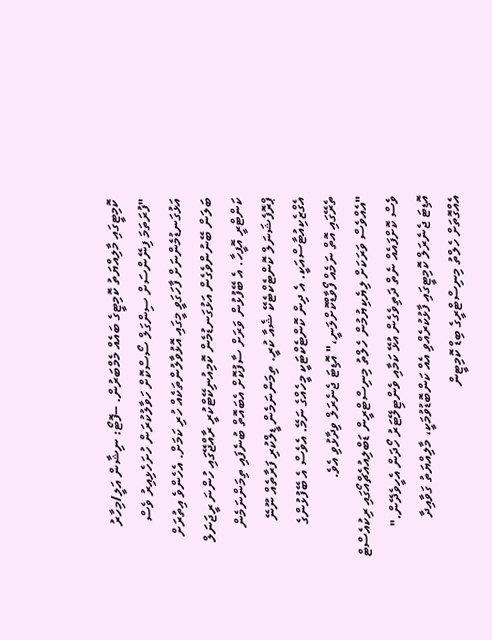ކޮމިޓީގައި މާލިއްޔަތު ކޮމިޓީގެ ބައެއް މެމްބަރުން. --ފޮޓޯ: ނިޝާން އަލީ/މިހާރު
"ފުރަތަމަ ފިނޭންސަށް ސިންގަލް ސޯސްކޮށް ހަވާލުކުރަން ހުށަހެޅިއިރު ވެސް އަޅުގަނޑުމެންނަށް ފާހަގަވީ މީގައި އޮޅުވާލުންތަކެއް ހުރި ކަމަށް. އެހެންވެ އިތުރަށް ބަލަން ބޭނުންވެގެން އަޅުގަނޑުމެން ކޮމިއުނިކޭޓްކުރީ ރާއްޖޭގައި ހުންނަ ރީޖަނަލް ކަންޓްރީ އޮފީހާ. އެ ބޭފުޅުން ވަރަށް ސާފުކޮށް އެބައޮތް ބުނެފައި ތިމަންނަމެން ޕްރޮފެޝަނަލް ކޮންޓެކްޓެކޭ ޝެއާ ކުރީ. ތިމަންނަމެން ޑީލްކުރި ފަރާތެއް ނޫނޭ އެގްޒެކިއުޓާސްއަކީ. އެ ދިން ކޮންޓެކްޓަކީ މީހެއްގެ ނަމޭ. އެވެސް އެ ބޭފުޅުންގެ ތެރޭގައި އޮތް ނަމެއް ފޯވާޑްކޮށްލަނީ،" އޮޑިޓަ ޖެނެރަލް ވިދާޅުވި އެވެ.
"އެއްވެސް ވަރަކަށް ލިޔެކިޔުމުން ހެލްތު މިނިސްޓްރީން ޑަބްލިއުއެޗްއޯގައި ރިކުއެސްޓް ވެސް ކޮށްފައެއް ނެތް ދަތިވެގެން އުޅޭ ކަމާއި ވެންޓިލޭޓަރު ހޯދަން އެހީވެދޭން."
އޮޑިޓަ ޖެނެރަލް ކޮމިޓީގައި ފާޅުކުރެއްވި އެއް ކަންބޮޑުވުމަކީ، މާލިއްޔަތު ގަވާއިދާ އެއްގޮތަށް ހެލްތު މިނިސްޓްރީގެ ބިޑް ކޮމިޓީން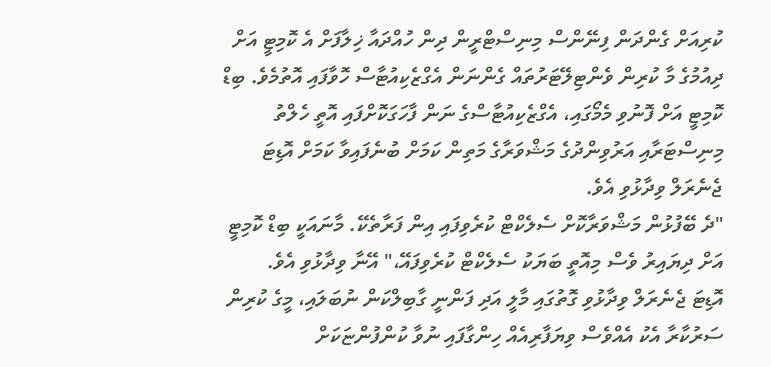ކުރިއަށް ގެންދަން ފިނޭންސް މިނިސްޓްރީން ދިން ހުއްދައާ ޚިލާފަށް އެ ކޮމިޓީ އަށް ދިއުމުގެ މާ ކުރިން ވެންޓިލޭޓަރުތައް ގެންނަން އެގްޒެކިއުޓާސް ހޮވާފައި އޮތުމެވެ. ބިޑް ކޮމިޓީ އަށް ފޮނުވި މެމޯގައި، އެގްޒެކިއުޓާސްގެ ނަން ފާހަގަކޮށްފައި އޮތީ ހެލްތު މިނިސްޓަރާއި އަރުވިންދުގެ މަޝްވަރާގެ މަތިން ކަމަށް ބުނެފައިވާ ކަމަށް އޮޑިޓަ ޖެނެރަލް ވިދާޅުވި އެވެ.
"ދެ ބޭފުޅުން މަޝްވަރާކޮށް ސެލެކްޓް ކުރެވިފައި އިން ފަރާތެކޭ. މާނައަކީ ބިޑް ކޮމިޓީ އަށް ދިޔައިރު ވެސް މިއޮތީ ބަޔަކު ސެލެކްޓް ކުރެވިފައޭ،" އޭނާ ވިދާޅުވި އެވެ.
އޮޑިޓަ ޖެނެރަލް ވިދާޅުވި ގޮތުގައި މާލީ އަދި ފަންނީ ގާބިލްކަން ނުބަލައި، މީގެ ކުރިން ސަރުކާރާ އެކު އެއްވެސް ވިޔަފާރިއެއް ހިންގާފައި ނުވާ ކުންފުންޏަކަށް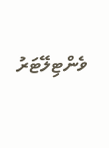ވެންޓިލޭޓަރު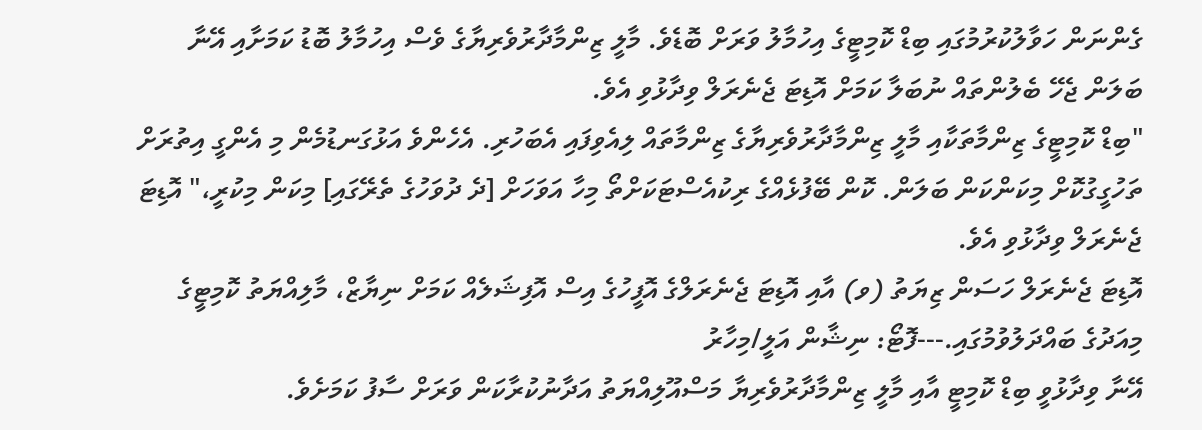ގެންނަން ހަވާލުކުރުމުގައި ބިޑް ކޮމިޓީގެ އިހުމާލު ވަރަށް ބޮޑެވެ. މާލީ ޒިންމާދާރުވެރިޔާގެ ވެސް އިހުމާލު ބޮޑު ކަމަށާއި އޭނާ ބަލަން ޖެހޭ ބެލުންތައް ނުބަލާ ކަމަށް އޮޑިޓަ ޖެނެރަލް ވިދާޅުވި އެވެ.
"ބިޑް ކޮމިޓީގެ ޒިންމާތަކާއި މާލީ ޒިންމާދާރުވެރިޔާގެ ޒިންމާތައް ލިއެވިފައި އެބަހުރި. އެހެންވެ އަޅުގަނޑުމެން މި އެންގީ އިތުރަށް ތަހުގީގުކޮށް މިކަންކަން ބަލަން. ކޮން ބޭފުޅެއްގެ ރިކުއެސްޓަކަށްތޯ މިހާ އަވަހަށް [ދެ ދުވަހުގެ ތެރޭގައި] މިކަން މިކުރީ،" އޮޑިޓަ ޖެނެރަލް ވިދާޅުވި އެވެ.
އޮޑިޓަ ޖެނެރަލް ހަސަން ޒިޔަތު (ވ) އާއި އޮޑިޓަ ޖެނެރަލްގެ އޮފީހުގެ އިސް އޮފިޝަލެއް ކަމަށް ނިޔާޒް، މާލިއްޔަތު ކޮމިޓީގެ މިއަދުގެ ބައްދަލުވުމުގައި.---ފޮޓޯ: ނިޝާން އަލީ/މިހާރު
އޭނާ ވިދާޅުވީ ބިޑް ކޮމިޓީ އާއި މާލީ ޒިންމާދާރުވެރިޔާ މަސްއޫލިއްޔަތު އަދާނުކުރާކަން ވަރަށް ސާފު ކަމަށެވެ.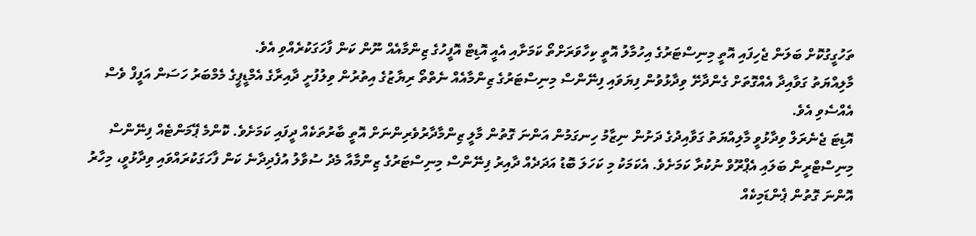ތަހުގީގުކޮށް ބަލަން ޖެހިފައި އޮތީ މިނިސްޓަރުގެ އިހުމާލު އޮތީ ކިހާވަރަށްތޯ ކަމަށާއި އެއީ އޮޑިޓް އޮފީހުގެ ޒިންމާއެއް ނޫން ކަން ފާހަގަކުރެއްވި އެވެ.
މާލިއްޔަތު ގަވާއިދާ އެއްގޮތަށް ގެންދާށޭ ވިދާޅުވުން ފިޔަވައި ފިނޭންސް މިނިސްޓަރުގެ ޒިންމާއެއް ނެތްތޯ ރިޔާޒުގެ އިތުރުން ވިލުފުށީ ދާއިރާގެ އެމްޑީޕީގެ މެމްބަރު ހަސަން އަފީފް ވެސް އެއްސެވި އެވެ.
އޮޑިޓަ ޖެނެރަލް ވިދާޅުވީ މާލިއްޔަތު ގަވާއިދުގެ ދަށުން ނިޒާމު ހިނގަމުން އަންނަ ގޮތުން މާލީ ޒިންމާދާރުވެރިންނަށް އޮތީ ބާރުތަކެއް ދީފައި ކަމަށެވެ. ކޮންމެ ޕޭމަންޓެއް ފިނޭންސް މިނިސްޓްރީން ބަލައި އެޕްރޫވް ނުކުރާ ކަމަށެވެ. އެކަމަކު މި ކަހަލަ ބޮޑު އަދަދެއް ދާއިރު ފިނޭންސް މިނިސްޓަރުގެ ޒިންމާއާ މެދު ސުވާލު އުފެދިދާނެ ކަން ފާހަގަކުރައްވައި ވިދާޅުވީ، މިހާރު އޮންނަ ގޮތުން ޕެންޑަމިކެއް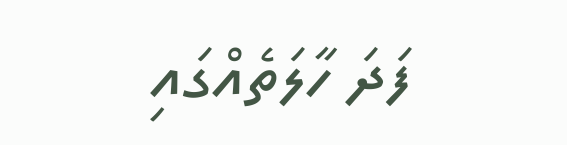ފަދަ ހާލަތެއްގައި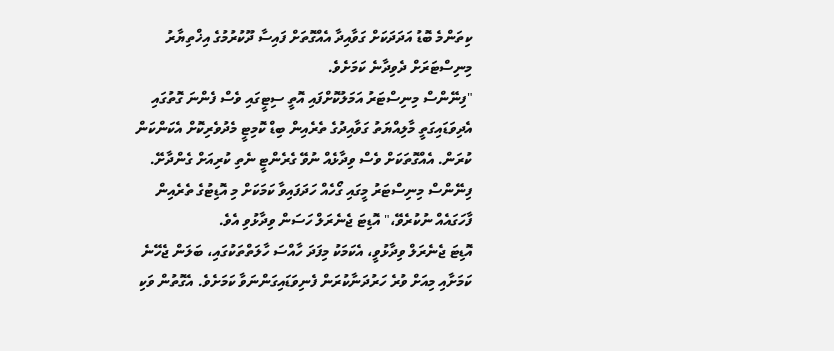ކިތަންމެ ބޮޑު އަދަދަކަށް ގަވާއިދާ އެއްގޮތަށް ފައިސާ ދޫކުރުމުގެ އިޚްތިޔާރު މިނިސްޓަރަށް ދެވިދާނެ ކަމަށެވެ.
"ފިނޭންސް މިނިސްޓަރު އަމަލުކޮށްފައި އޮތީ ސިޓީގައި ވެސް ފެންނަ ގޮތުގައި އެދިވަޑައިގަތީ މާލިއްޔަތު ގަވާއިދުގެ ތެރެއިން ބިޑް ކޮމިޓީ މެދުވެރިކޮށް އެކަންކަން ކުރަން. އެއްގޮތަކަށް ވެސް ވިދާޅެއް ނުވޭ ގެރެންޓީ ނެތި ކުރިއަށް ގެންދާށޭ. ފިނޭންސް މިނިސްޓަރު މީގައި ގޯހެއް ހަދަފައިވާ ކަމަކަށް މި އޮޑިޓުގެ ތެރެއިން ފާހަގައެއް ނުކުރެވޭ،" އޮޑިޓަ ޖެނެރަލް ހަސަން ވިދާޅުވި އެވެ.
އޮޑިޓަ ޖެނެރަލް ވިދާޅުވީ، އެކަމަކު މިފަދަ ހާއްސަ ހާލަތްތަކުގައި، ބަލަން ޖެހޭނެ ކަމަށާއި މިއަށް ވުރެ ހަރުދަނާކުރަން ފެނިވަޑައިގަންނަވާ ކަމަށެވެ. އެގޮތުން ވަކި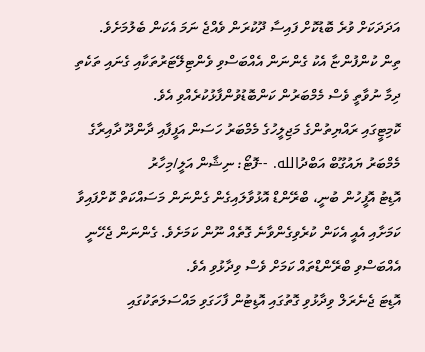އަދަދަކަށް ވުރެ ބޮޑުކޮށް ފައިސާ ދޫކުރަން ވެއްޖެ ނަމަ އެކަން ބެލުމަށެވެ.
ތިން ކުންފުންޏާ އެކު ގެންނަން އެއްބަސްވި ވެންޓިލޭޓަރުތަކާއި ގެނައި ތަކެތި ދިމާ ނުވާތީ ވެސް މެމްބަރުން ކަންބޮޑުވުންފާޅުކުރެއްވި އެވެ.
ކޮމިޓީގައި ރައްޔިތުންގެ މަޖިލީހުގެ މެމްބަރު ހަސަން އަފީފާއި ދާންދޫ ދާއިރާގެ މެމްބަރު ޔައުގޫބް އަބްދުالله. --ފޮޓޯ: ނިޝާން އަލީ/މިހާރު
އޮޑިޓު އޮފީހުން ބުނީ، ބްރޭންޑް އޮޅުވާލައިގެން ގެންނަން މަސައްކަތް ކޮށްފައިވާ ކަމަށާއި އެއީ އެކަން ކުރެވިގެންވާނެ ގޮތެއް ނޫން ކަމަށެވެ. ގެންނަން ޖެހޭނީ އެއްބަސްވި ބްރޭންޑްތައް ކަމަށް ވެސް ވިދާޅުވި އެވެ.
އޮޑިޓަ ޖެނެރަލް ވިދާޅުވި ގޮތުގައި އޮޑިޓުން ފާހަގަވި މައްސަލަތަކުގައި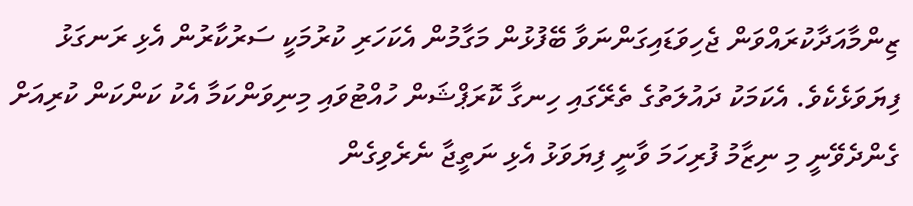ޒިންމާއަދާކުރައްވަން ޖެހިވަޑައިގަންނަވާ ބޭފުޅުން މަގާމުން އެކަހަރި ކުރުމަކީ ސަރުކާރުން އެޅި ރަނގަޅު ފިޔަވަޅެކެވެ. އެކަމަކު ދައުލަތުގެ ތެރޭގައި ހިނގާ ކޮރަޕްޝަން ހުއްޓުވައި މިނިވަންކަމާ އެކު ކަންކަން ކުރިއަށް ގެންދެވޭނީ މި ނިޒާމު ފުރިހަމަ ވާނީ ފިޔަވަޅު އެޅި ނަތީޖާ ނެރެވިގެން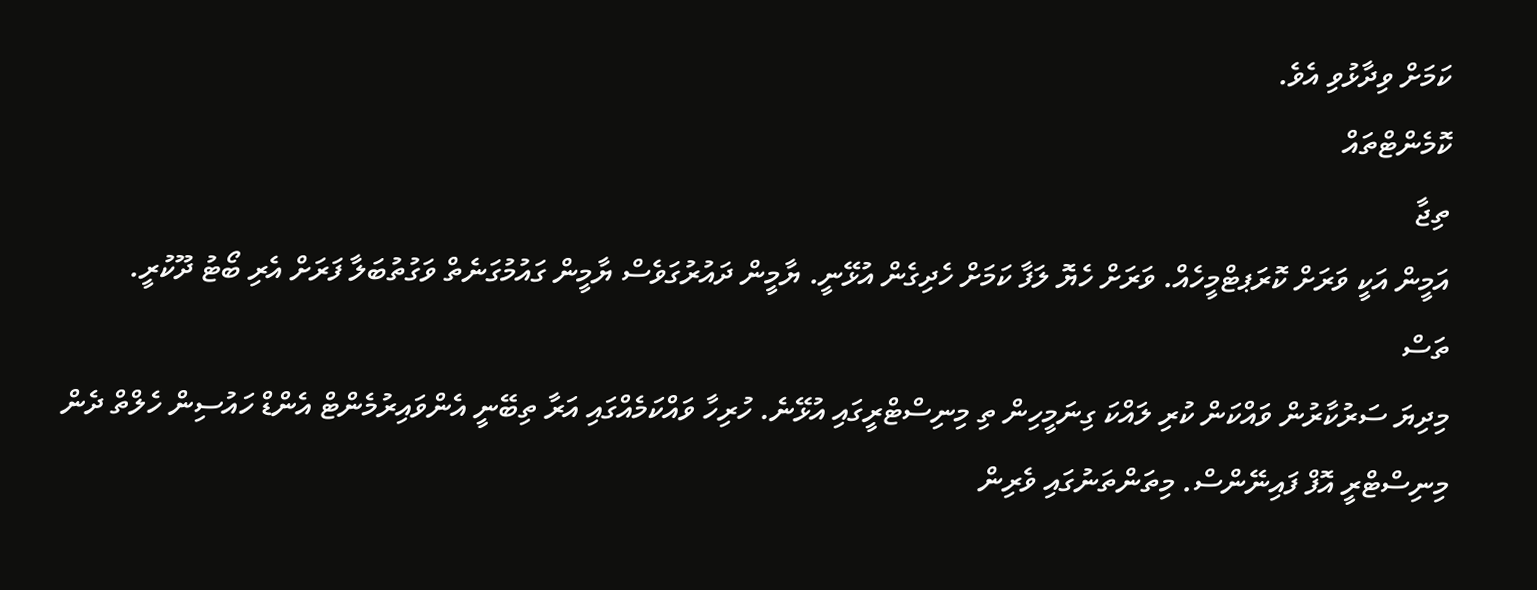ކަމަށް ވިދާޅުވި އެވެ.
ކޮމެންޓްތައް
ތިޖާ
އަމީން އަކީ ވަރަށް ކޮރަޕޓްމީހެއް. ވަރަށް ހެޔޮ ލަފާ ކަމަށް ހެދިގެން އުޅޭނީ. ޔާމީން ދައުރުގަވެސް ޔާމީން ގައުމުގަނެތް ވަގުތުބަލާ ފަރަށް އެރި ބޯޓު ދޫކުރީ.
ތަސް
މިދިޔަ ސަރުކާރުން ވައްކަން ކުރި ލައްކަ ގިނަމީހިން ތި މިނިސްޓްރީގައި އުޅޭނެ. ހުރިހާ ވައްކަމެއްގައި އަރާ ތިބޭނީ އެންވައިރުމެންޓް އެންޑް ހައުސިން ހެލްތް ދެން މިނިސްޓްރީ އޮފް ފައިނޭންސް. މިތަންތަނުގައި ވެރިން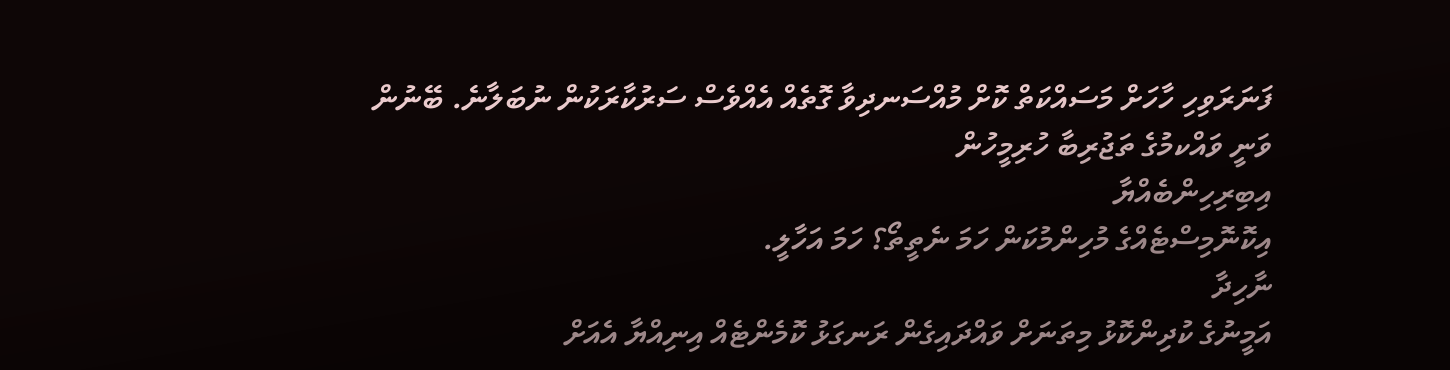ފަނަރަވިހި ހާހަށް މަސައްކަތް ކޮށް މުއްސަނދިވާ ގޮތެއް އެއްވެސް ސަރުކާރަކުން ނުބަލާނެ. ބޭނުން ވަނީ ވައްކމުގެ ތަޖުރިބާ ހުރިމީހުން
އިބިރިހިންބެއްޔާ
އިކޮނޮމިސްޓެއްގެ މުހިންމުކަން ހަމަ ނެތީތޯ؟ ހަމަ އަހާލީ.
ނާހިދާ
އަމީނުގެ ކުދިންކޮޅު މިތަނަށް ވައްދައިގެން ރަނގަޅު ކޮމެންޓެއް އިނިއްޔާ އެއަށް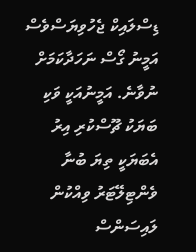ޑިސްލައިކް ޖެހުވިޔަސްވެސް އަމީނު ގޯސް ނަހަދާކަމަށް ނުވާނެ. އަމީނުއަކީ ވަކި ބަޔަކު ޗޫސްކުރި އިރު އެބަޔަކީ ތިޔަ ބުނާ ވެންޓިލޭޓަރު ވިއްކުން ލައިސަންސް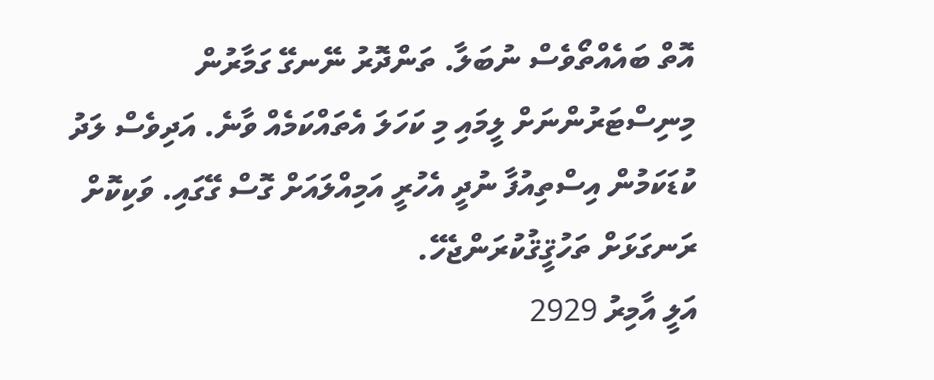އޮތް ބައެއްތޯވެސް ނުބަލާ. ތަންދޮރު ނޭނގޭ ގަމާރުން މިނިސްޓަރުންނަށް ލީމައި މި ކަހަލަ އެތައްކަމެއް ވާނެ. އަދިވެސް ލަދު ކުޑަކަމުން އިސްތިއުފާ ނުދީ އެހުރީ އަމިއްލައަށް ގޮސް ގޭގައި. ވަކިކޮށް ރަނގަޅަށް ތަހުޤީޤުކުރަންޖެހޭ.
އަލީ އާމިރު 2929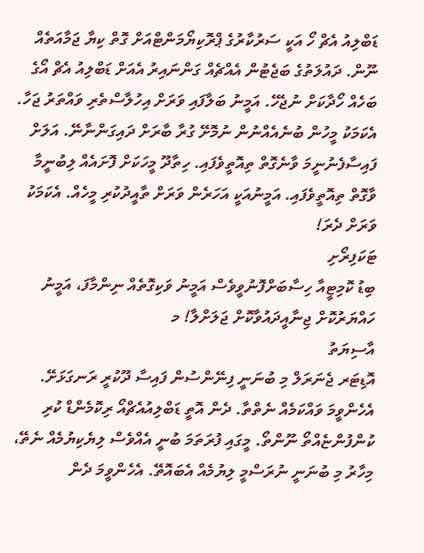ޑަބްލިއު އެޗް ހޯ އަކީ ސަރުކާރުގެ ޕްރޮކިޔޯމަންޓްއަށް ގޮތް ކިޔާ ޖަމާއަތެއް ނޫން. ދައުލަތުގެ ބަޖެޓުން އެއްޗެއް ގަންނައިރު އެއަށް ޑަބްލިއު އެޗް އޯގެ ބަހެއް ހޯދާކަށް ނުޖެހޭ. އަމީނު ބަލާފައި ވަރަށް އިހުލާސްތެރި ވައްތަރު ޖަހާ. އެކަމަކު މީހުން ބުނެއެއްނުން ނުމޮށޭ ގުރާ ބާރަށް ދައިގަންނާނޭ. އަލަށް ފައިސާފެނުނީމަ ވާނެގޮތް ތިއޮތީވެފައި. ހިތާދޫ މީހަކަށް ފޮށައެއް ލިބުނީމާ ވާގޮތް ތިއޮތީވެފައި. އަމީނުއަކީ އަހަރެން ވަރަށް ތާއީދުކުރި މީހެއް. އެކަމަކު ވަރަށް ދެރަ!
ޓަކަފިރޯށި
ބިޑު ކޮމިޓީއާ ހިސާބަށްފޮނުވީވެސް އަމީނު ވަކިގޮތެއް ނިންމާފަ، އަމީނު ހައްޔަރުކޮށް ޖިނާއީދައުވާކޮށް ޖަލަށްލާ! މ
އާސިޔަތު
އޮޑިޓަރ ޖެނަރަލް މި ބުނަނީ ފިނޭންސުން ފައިސާ ދޫކުރީ ރަނގަޅަށޭ. އެހެންވީމަ ވައްކަމެއް ނެތްތާ. ދެން އޮތީ ޑަބްލިއުއެޗްއޯ ރިކޮމެންޑް ކުރި ކުންފުންޏެއްތޯ ނޫންތޯ. މީގައި ފުރަތަމަ ބުނީ އެއްވެސް ލިޔެކިޔުމެއް ނެތޭ، މިހާރު މި ބުނަނީ ނުރަސްމީ ލިޔުމެއް އެބައޮތޭ. އެހެންވީމަ ދެން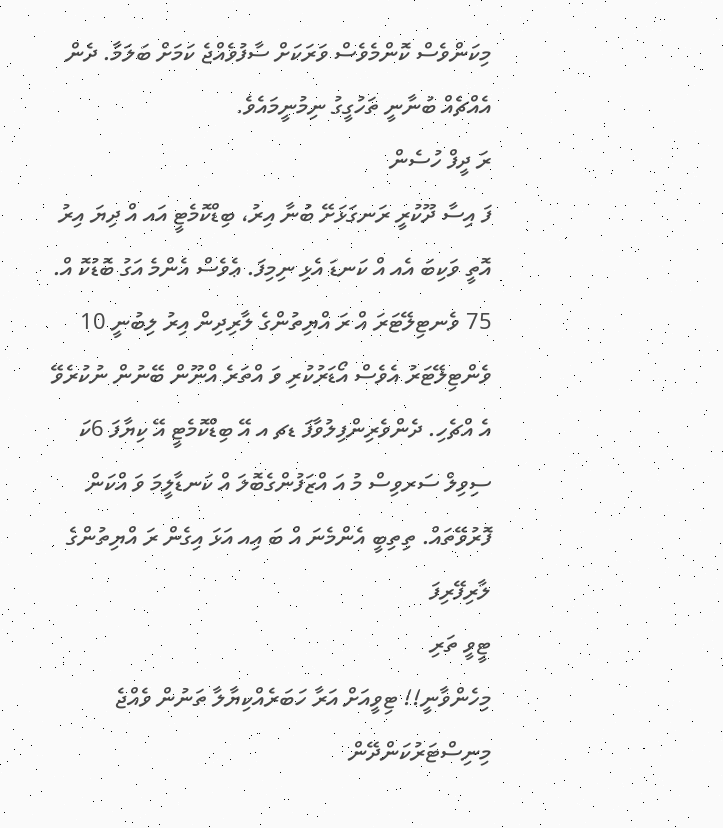މިކަންވެސް ކޮންމެވެސް ވަރަކަށް ސާފުވެއްޖެ ކަމަށް ބަލަމާ. ދެން އެއްޗެއް ބުނާނީ ތަހުގީގު ނިމުނީމައެވެ.
ރަ ދީފް ހުސެން
ފަ އިސާ ދޫކުރީ ރަނގަޅަށޭ ބުނާ އިރު، ބިޑްކޮމެޓީ އައ އް ދިޔަ އިރު އޮތީ ވަކިބަ އެއ އް ކަނޑަ އެޅި ނިމިފަ. ޢެވެސް އެންމެ އަގު ބޮޑުކޮ އް. 75 ވެނޓިލޭޓަރަ އް ރަ އްޔިތުންގެ ލާރިދިން އިރު ލިބުނީ 10 ވެންޓިލޭޓަރު އެވެސް އޯޑަރުކުރި ވަ އްތަރެ އްނޫން ބޭނުން ނުކުރެވޭ އެ އްޗެހި. ދެންވެރިންފިލުވާފަ ޑޗ އ އޭ ބިޑްކޮމެޓީ އޭ ކިޔާފަ 6ކަ ސިވިލް ސަރވިސް މު އަ އްޒަފުންގެބޮލަ އް ކަނޑާލީމަ ވަ އްކަން ފޮރުވޭތައް. ތިތިބީ އެންމެނަ އް ބަ އިއ އަޅަ އިގެން ރަ އްޔިތުންގެ ލާރިފޭރިފަ
ޓީވީ ތަރި
މިހެންވާނީ!! ޓިވީއަށް އަރާ ހަބަރެއްކިޔާލާ ތަނުން ވެއްޖެ މިނިސްޓަރުކަންދޭން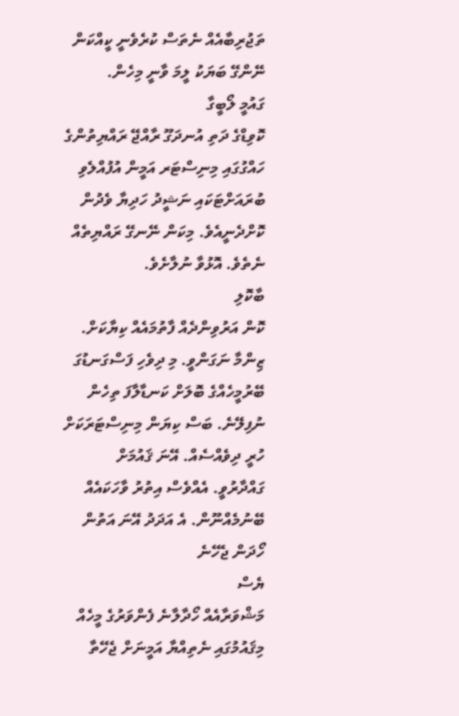ތަޖުރިބާއެއް ނެތަސް ކުރެވެނީ ކީއްކަން ނޭންގޭ ބަޔަކު ލީމަ ވާނީ މިހެން.
ގައުމީ ލޯބީގާ
ކޮވިޑްގެ ދަތި އުނދަގޫ ރާއްޖޭ ރައްޔިތުންގެ ހައްގުގައި މިނިސްޓަރ އަމީން އުފުއްލެވި ބުރައަށްޓަކައި ނަޝީދު ހަދިޔާ ވެދުން ކޮށްދެނީއެވެ. މިކަން ނޭނގޭ ރައްޔިތެއް ނެތެވެ. އޮޅުވާ ނުލާށެވެ.
ބާކޮލި
ކޮން އަރުވިންދެއް ފާތުމައެއް ކިޔާކަށް. ޒިންމާ ނަގަންވީ. މި ދިވެހި ފަސްގަނޑުގަ ބޭރުމީހެއްގެ ބޮލަށް ކަނޑާލާފަ ތިހެން ނުފިލޭނެ. ބަސް ކިޔަން މިނިސްޓަރަކަށް ހުރީ ދިވެއްސެއް. އޭނަ ޤައުމަށް ގައްދާރުވީ. އެއްވެސް އިތުރު ވާހަކައެއް ބޭނުމެއްނޫން. އެ އަދަދު އޭނަ އަތުން ހޯދަން ޖެހޭނެ
ޔެސް
މަޝްވަރާއެއް ހޯދާލާނެ ފެންވަރުގެ މީހެއް މިޤައުމުގައި ނެތިއްޔާ އަމީނަށް ޖެހޭތާ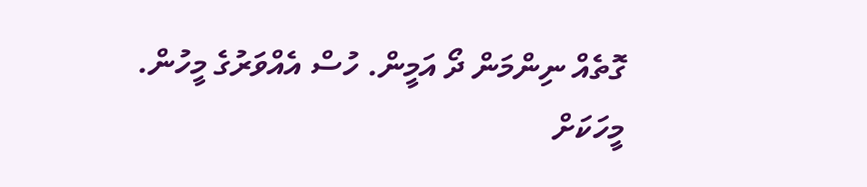ގޮތެއް ނިންމަން ދޯ އަމީން. ހުސް އެއްވަރުގެ މީހުން. މީހަކަށް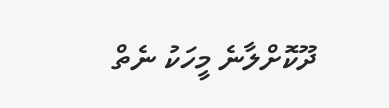ދޫކޮށްލާނެ މީހަކު ނެތް